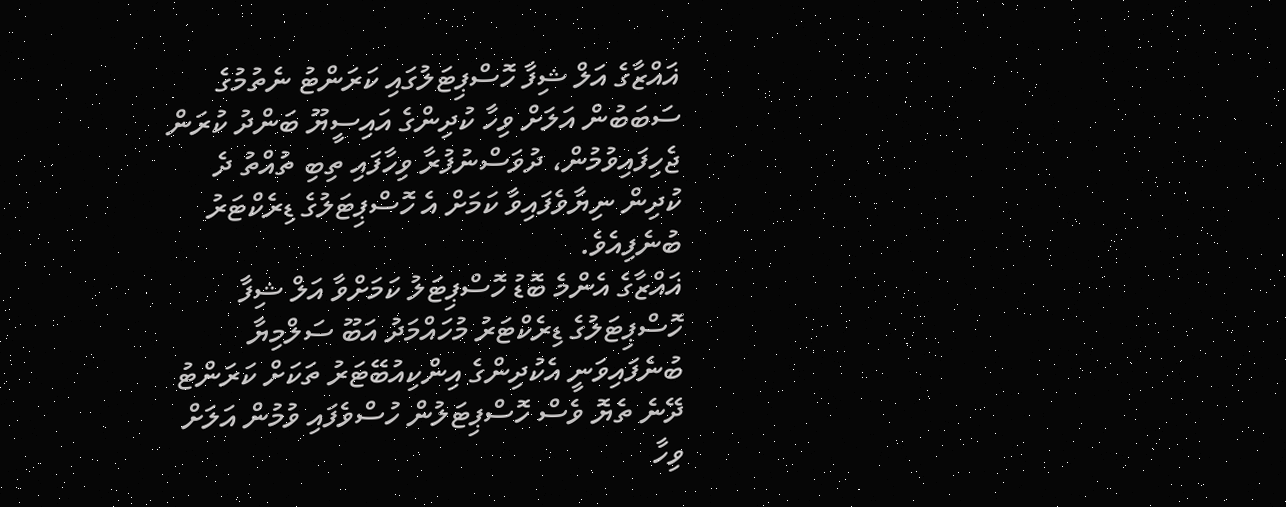ޣައްޒާގެ އަލް ޝިފާ ހޮސްޕިޓަލުގައި ކަރަންޓު ނެތުމުގެ ސަބަބުން އަލަށް ވިހާ ކުދިންގެ އައިސީޔޫ ބަންދު ކުރަން ޖެހިފައިވުމުން، ދުވަސްނުފުރާ ވިހާފައި ތިބި ތުއްތު ދެ ކުދިން ނިޔާވެފައިވާ ކަމަށް އެ ހޮސްޕިޓަލުގެ ޑިރެކްޓަރު ބުނެފިއެވެ.
ޣައްޒާގެ އެންމެ ބޮޑު ހޮސްޕިޓަލު ކަމަށްވާ އަލް ޝިފާ ހޮސްޕިޓަލުގެ ޑިރެކްޓަރު މުހައްމަދު އަބޫ ސަލްމިޔާ ބުނެފައިވަނީ އެކުދިންގެ އިންކިއުބޭޓަރު ތަކަށް ކަރަންޓު ދޭނެ ތެޔޮ ވެސް ހޮސްޕިޓަލުން ހުސްވެފައި ވުމުން އަލަށް ވިހާ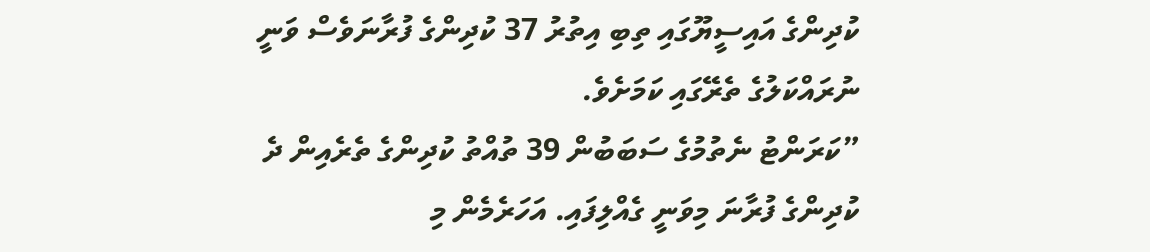ކުދިންގެ އައިސީޔޫގައި ތިބި އިތުރު 37 ކުދިންގެ ފުރާނަވެސް ވަނީ ނުރައްކަލުގެ ތެރޭގައި ކަމަށެވެ.
”ކަރަންޓު ނެތުމުގެ ސަބަބުން 39 ތުއްތު ކުދިންގެ ތެރެއިން ދެ ކުދިންގެ ފުރާނަ މިވަނީ ގެއްލިފައި. އަހަރެމެން މި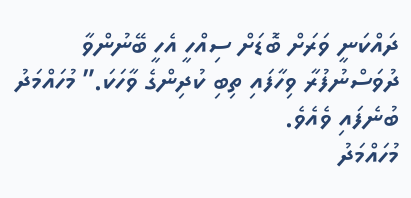ދައްކަނީ ވަރަށް ބޮޑަށް ސިއްހީ އެހީ ބޭނުންވާ ދުވަސްނުފުރާ ވިހާފައި ތިބި ކުދިންގެ ވާހަކަ.” މުހައްމަދު ބުނެފައި ވެއެވެ.
މުހައްމަދު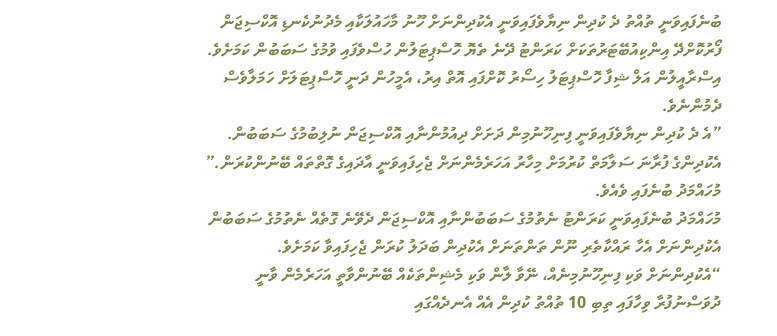ބުނެފައިވަނީ ތުއްތު ދެ ކުދިން ނިޔާވެފައިވަނީ އެކުދިންނަށް ހޫނު މާހައުލަކާއި މެދުނުކެނޑި އޮކްސިޖަން ފޯރުކޮށްދޭ އިންކިއުބޭޓަރުތަކަށް ކަރަންޓު ދޭނެ ތެޔޮ ހޮސްޕިޓަލުން ހުސްވެފައި ވުމުގެ ސަބަބުން ކަމަށެވެ. އިސްރާއީލުން އަލް ޝިފާ ހޮސްޕިޓަލު ހިސޯރު ކޮށްފައި އޮތް އިރު، އެމީހުން ދަނީ ހޮސްޕިޓަލަށް ހަމަލާވެސް ދެމުންނެވެ.
”އެ ދެ ކުދިން ނިޔާވެފައިވަނީ ފިނިހޫނުމިން ދަށަށް ދިއުމުންނާއި އޮކްސިޖަން ނުލިބުމުގެ ސަބަބުން. އެކުދިންގެ ފުރާނަ ސަލާމަތް ކުރުމަށް މިހާރު އަހަރެމެންނަށް ޖެހިފައިވަނީ އާދައިގެ ގޮތްތައް ބޭނުންކުރަން.” މުހައްމަދު ބުނެފައި ވެއެވެ.
މުހައްމަދު ބުނެފައިވަނީ ކަރަންޓު ނެތުމުގެ ސަބަބުންނާއި އޮކްސިޖަން ދެވޭނެ ގޮތެއް ނެތުމުގެ ސަބަބުން އެކުދިންނަށް އެހާ ރައްކާތެރި ނޫން ތަންތަނަށް އެކުދިން ބަދަލު ކުރަން ޖެހިފައިވާ ކަމަށެވެ.
“އެކުދިންނަށް ވަކި ފިނިހޫނުމިނެއް، ނޭވާ ލާން ވަކި މެޝިންތަކެއް ބޭނުންވާތީ އަހަރެމެން ވާނީ ދުވަސްނުފުރާ ވިހާފައި ތިބި 10 ތުއްތު ކުދިން އެއް އެނދެއްގައި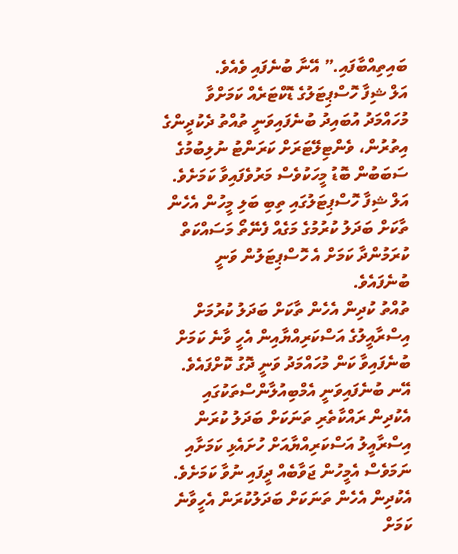ބައިތިއްބާފައި.” އޭނާ ބުނެފައި ވެއެވެ.
އަލް ޝިފާ ހޮސްޕިޓަލުގެ ޑޮކްޓަރެއް ކަމަށްވާ މުހައްމަދު އުބައިދު ބުނެފައިވަނީ ތުއްތު ދެކުދީންގެ އިތުރުން، ވެންޓިލޭޓަރަށް ކަރަންޓު ނުލިބުމުގެ ސަބަބުން ބޮޑު މީހަކުވެސް މަރުވެފައިވާ ކަމަށެވެ.
އަލް ޝިފާ ހޮސްޕިޓަލުގައި ތިބި ބަލި މީހުން އެހެން ތާކަށް ބަދަލު ކުރުމުގެ މަގެއް ފެނޭތޯ މަސައްކަތް ކުރަމުންދާ ކަމަށް އެ ހޮސްޕިޓަލުން ވަނީ ބުނެފައެވެ.
ތުއްތު ކުދިން އެހެން ތާކަށް ބަދަލު ކުރުމަށް އިސްރާއީލުގެ އަސްކަރިއްޔާއިން އެހީ ވާނެ ކަމަށް ބުނެފައިވާ ކަން މުހައްމަދު ވަނީ ދޮގު ކޮށްފައެވެ. އޭނ ބުނެފައިވަނީ އެމްބިއުލާންސްތަކުގައި އެކުދިން ރައްކާތެރި ތަނަކަށް ބަދަލު ކުރަން އިސްރާއީލު އަސްކަރިއްޔާއަށް ހުށައެޅި ކަމަށާއި ނަމަވެސް އެމީހުން ޖަވާބެއް ދީފައި ނުވާ ކަމަށެވެ.
އެކުދިން އެހެން ތަނަކަށް ބަދަލުކުރަން އެހީވާނެ ކަމަށް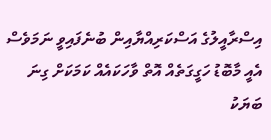އިސްރާއީލުގެ އަސްކަރިއްޔާއިން ބުނެފައިވީ ނަމަވެސް އެއީ މާބޮޑު ހަގީގަތެއް އޮތް ވާހަކައެއް ކަމަކަށް ގިނަ ބަޔަކު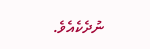ނުދެކެއެވެ.